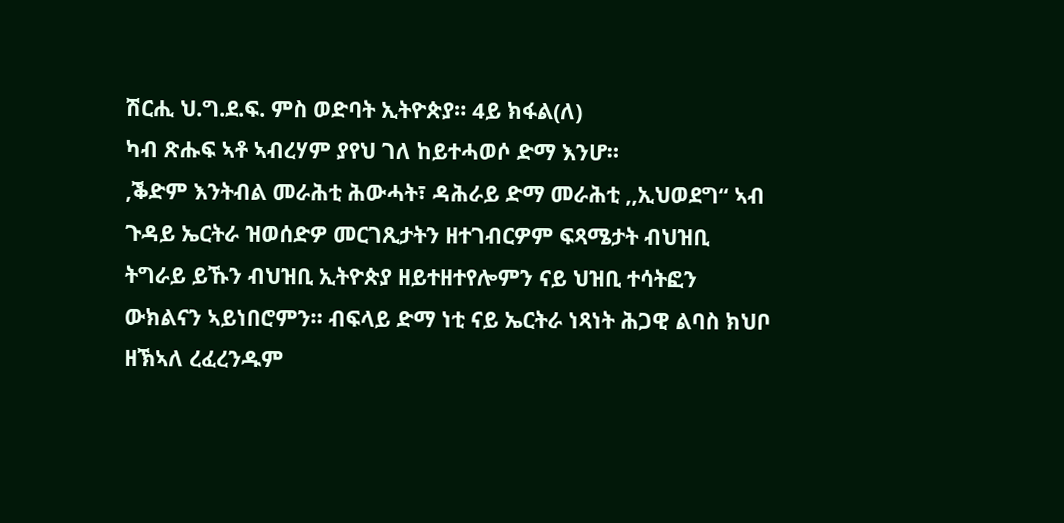ሽርሒ ህ.ግ.ደ.ፍ. ምስ ወድባት ኢትዮጵያ። 4ይ ክፋል(ለ)
ካብ ጽሑፍ ኣቶ ኣብረሃም ያየህ ገለ ከይተሓወሶ ድማ እንሆ።
,ቕድም እንትብል መራሕቲ ሕውሓት፣ ዳሕራይ ድማ መራሕቲ ,,ኢህወደግ“ ኣብ ጉዳይ ኤርትራ ዝወሰድዎ መርገጺታትን ዘተገብርዎም ፍጻሜታት ብህዝቢ ትግራይ ይኹን ብህዝቢ ኢትዮጵያ ዘይተዘተየሎምን ናይ ህዝቢ ተሳትፎን ውክልናን ኣይነበሮምን። ብፍላይ ድማ ነቲ ናይ ኤርትራ ነጻነት ሕጋዊ ልባስ ክህቦ ዘኽኣለ ረፈረንዱም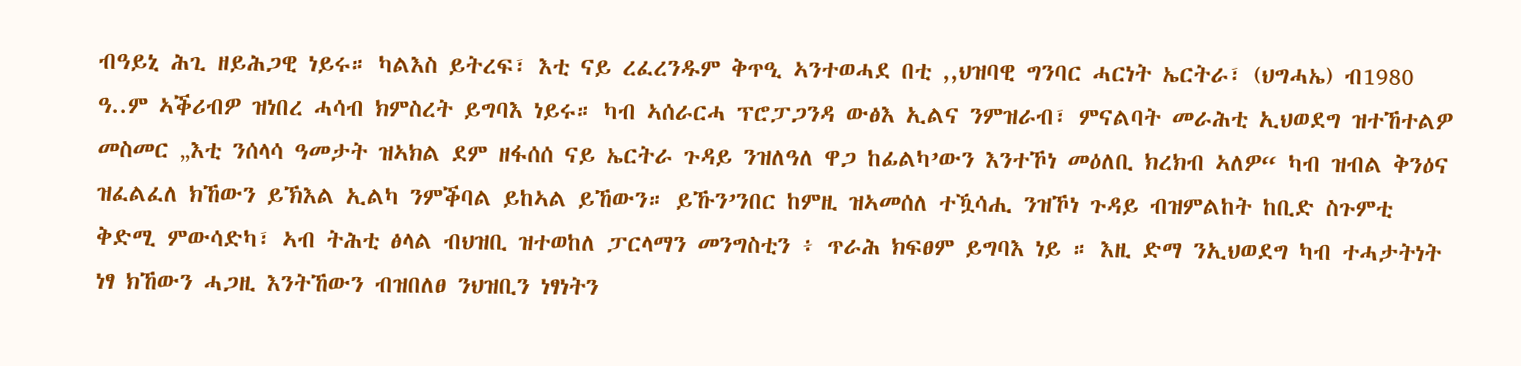ብዓይኒ ሕጊ ዘይሕጋዊ ነይሩ። ካልእስ ይትረፍ፣ እቲ ናይ ረፈረንዱም ቅጥዒ ኣንተወሓደ በቲ ,,ህዝባዊ ግንባር ሓርነት ኤርትራ፣ (ህግሓኤ) ብ1980 ዓ..ም ኣቕሪብዎ ዝነበረ ሓሳብ ክምስረት ይግባእ ነይሩ። ካብ ኣሰራርሓ ፕሮፓጋንዳ ውፅእ ኢልና ንምዝራብ፣ ምናልባት መራሕቲ ኢህወደግ ዝተኸተልዎ መስመር „እቲ ንሰላሳ ዓመታት ዝኣክል ደም ዘፋሰሰ ናይ ኤርትራ ጉዳይ ንዝለዓለ ዋጋ ከፊልካ’ውን እንተኾነ መዕለቢ ክረክብ ኣለዎ“ ካብ ዝብል ቅንዕና ዝፈልፈለ ክኸውን ይኽእል ኢልካ ንምቕባል ይከኣል ይኸውን። ይኹን’ንበር ከምዚ ዝኣመሰለ ተዃሳሒ ንዝኾነ ጉዳይ ብዝምልከት ከቢድ ስጉምቲ ቅድሚ ምውሳድካ፣ ኣብ ትሕቲ ፅላል ብህዝቢ ዝተወከለ ፓርላማን መንግስቲን ፥ ጥራሕ ክፍፀም ይግባእ ነይ ። እዚ ድማ ንኢህወደግ ካብ ተሓታትነት ነፃ ክኸውን ሓጋዚ እንትኸውን ብዝበለፀ ንህዝቢን ነፃነትን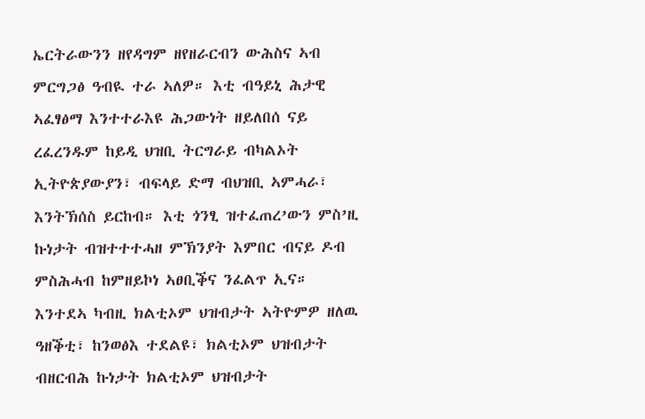ኤርትራውንን ዘየዳግም ዘየዘራርብን ውሕስና ኣብ ምርግጋፅ ዓብዪ ተራ ኣለዎ። እቲ ብዓይኒ ሕታዊ ኣፈፃፅማ እንተተራእዩ ሕጋውነት ዘይለበሰ ናይ ረፈረንዱም ከይዲ ህዝቢ ትርግራይ ብካልኦት ኢትዮጵያውያን፣ ብፍላይ ድማ ብህዝቢ ኣምሓራ፣ እንትኽሰስ ይርከብ። እቲ ጎንፂ ዝተፈጠረ’ውን ምስ’ዚ ኩነታት ብዝተተተሓዘ ምኽንያት እምበር ብናይ ዶብ ምስሕሓብ ከምዘይኮነ ኣፀቢቕና ንፈልጥ ኢና። እንተደኣ ካብዚ ክልቲኦም ህዝብታት ኣትዮምዎ ዘለዉ ዓዘቕቲ፣ ከንወፅእ ተደልዩ፣ ክልቲኦም ህዝብታት ብዘርብሕ ኩነታት ክልቲኦም ህዝብታት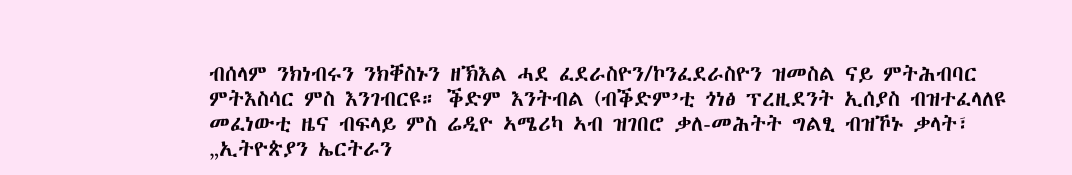ብሰላም ንክነብሩን ንክቐስኑን ዘኽእል ሓደ ፈደራስዮን/ኮንፈደራስዮን ዝመስል ናይ ምትሕብባር ምትእስሳር ምስ እንገብርዩ። ቕድም እንትብል (ብቕድም’ቲ ጎነፅ ፕረዚደንት ኢሰያስ ብዝተፈላለዩ መፈነውቲ ዜና ብፍላይ ምስ ሬዲዮ ኣሜሪካ ኣብ ዝገበሮ ቃለ-መሕትት ግልፂ ብዝኾኑ ቃላት፣ „ኢትዮጵያን ኤርትራን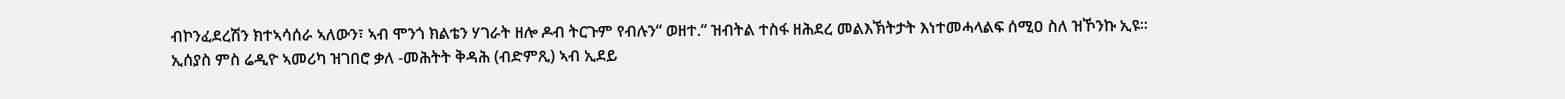ብኮንፈደረሽን ክተኣሳሰራ ኣለውን፣ ኣብ ሞንጎ ክልቴን ሃገራት ዘሎ ዶብ ትርጉም የብሉን“ ወዘተ.“ ዝብትል ተስፋ ዘሕደረ መልእኽትታት እነተመሓላልፍ ሰሚዐ ስለ ዝኾንኩ ኢዩ።
ኢሰያስ ምስ ሬዲዮ ኣመሪካ ዝገበሮ ቃለ -መሕትት ቅዳሕ (ብድምጺ) ኣብ ኢደይ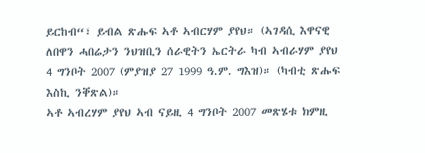ይርከብ“፣ ይብል ጽሑፍ ኣቶ ኣብርሃም ያየህ። (ኣገዳሲ እዋናዊ ለበዋን ሓበሬታን ንህዝቢን ሰራዊትን ኤርትራ ካብ ኣብራሃም ያየህ 4 ግንቦት 2007 (ምያዝያ 27 1999 ዓ.ም. ግእዝ)። (ካብቲ ጽሑፍ እስኪ ንቐጽል)።
ኣቶ ኣብረሃም ያየህ ኣብ ናይዚ 4 ግንቦት 2007 መጽሄቱ ክምዚ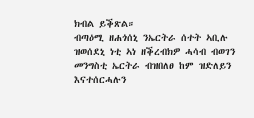ክብል ይቕጽል።
ብጣዕሚ ዘሐጎሰኒ ንኤርትራ ሰተት ኣቢሉ ዝወሰደኒ ነቲ ኣነ ዘቕረብክዎ ሓሳብ ብወገን መንግስቲ ኤርትራ ብዝበለፀ ከም ዝድለይን እናተሰርሓሉን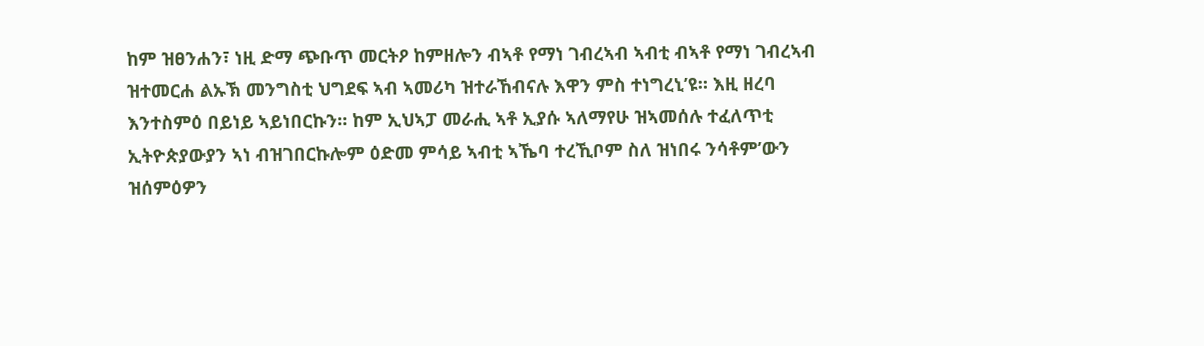ከም ዝፀንሐን፣ ነዚ ድማ ጭቡጥ መርትዖ ከምዘሎን ብኣቶ የማነ ገብረኣብ ኣብቲ ብኣቶ የማነ ገብረኣብ ዝተመርሐ ልኡኽ መንግስቲ ህግደፍ ኣብ ኣመሪካ ዝተራኸብናሉ እዋን ምስ ተነግረኒ’ዩ። እዚ ዘረባ እንተስምዕ በይነይ ኣይነበርኩን። ከም ኢህኣፓ መራሒ ኣቶ ኢያሱ ኣለማየሁ ዝኣመሰሉ ተፈለጥቲ ኢትዮጵያውያን ኣነ ብዝገበርኩሎም ዕድመ ምሳይ ኣብቲ ኣኼባ ተረኺቦም ስለ ዝነበሩ ንሳቶም’ውን ዝሰምዕዎን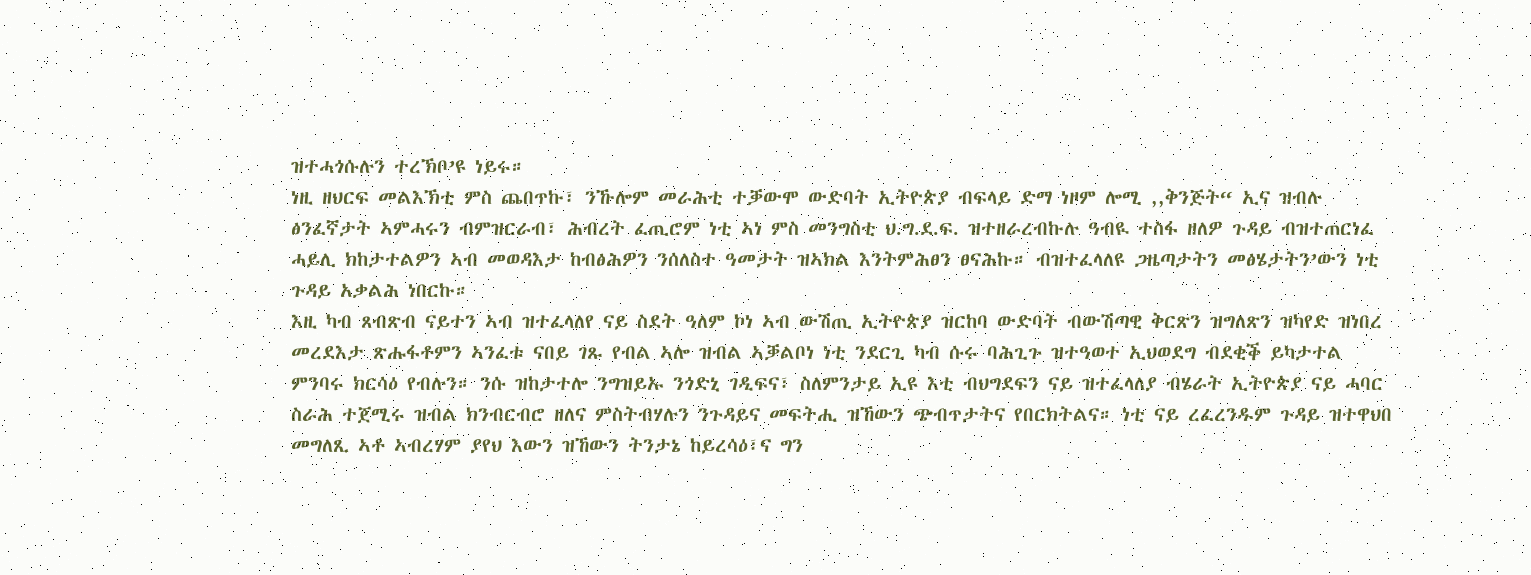ዝተሓጎሱሉን ተረኽቦ’ዩ ነይሩ።
ነዚ ዘህርፍ መልእኽቲ ምስ ጨበጥኩ፣ ንኹሎም መራሕቲ ተቓውሞ ውድባት ኢትዮጵያ ብፍላይ ድማ ነዞም ሎሚ ,,ቅንጅት“ ኢና ዝብሉ ፅንፈኛታት ኣምሓሩን ብምዝርራብ፣ ሕብረት ፈጢሮም ነቲ ኣነ ምስ መንግስቲ ህ.ግ.ደ.ፍ. ዝተዘራረብኩሉ ዓብዪ ተስፋ ዘለዎ ጉዳይ ብዝተጠርነፈ ሓይሊ ክከታተልዎን ኣብ መወዳእታ ከብፅሕዎን ንሰለስተ ዓመታት ዝኣክል እንትምሕፀን ፀናሕኩ። ብዝተፈላለዩ ጋዜጣታትን መፅሄታትን’ውን ነቲ ጉዳይ አቃልሕ ነበርኩ።
እዚ ካብ ጸብጽብ ናይተን ኣብ ዝተፈላለየ ናይ ስደት ዓለም ኮነ ኣብ ውሽጢ ኢትዮጵያ ዝርከባ ውድባት ብውሽጣዊ ቅርጽን ዝግለጽን ዝካየድ ዝነበረ መረደእታ ጽሑፋቶምን ኣንፈቱ ናበይ ገጹ የብል ኣሎ ዝብል ኣቓልቦነ ነቲ ንደርጊ ካብ ሱሩ ባሕጊጉ ዝተዓወተ ኢህወደግ ብደቂቕ ይካታተል ምንባሩ ክርሳዕ የብሉን። ንሱ ዝከታተሎ ንግዝይኡ ንጎድኒ ገዲፍና፣ ስለምንታይ ኢዩ እቲ ብህግደፍን ናይ ዝተፈላለያ ብሄራት ኢትዮጵያ ናይ ሓባር ስራሕ ተጀሚሩ ዝብል ክንብርብሮ ዘለና ምስትብሃሉን ንጉዳይና መፍትሒ ዝኸውን ጭብጥታትና የበርክትልና። ነቲ ናይ ረፈረንዱም ጉዳይ ዝተዋህበ መግለጺ ኣቶ ኣብረሃም ያየህ እውን ዝኸውን ትንታኔ ከይረሳዕ፣ና ግን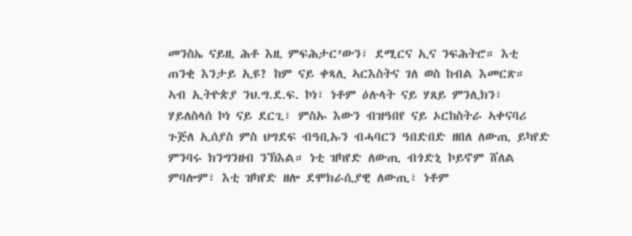መንስኤ ናይዚ ሕቶ እዚ ምፍሕታር’ውን፣ ደሚርና ኢና ንፍሕትሮ። እቲ ጠንቂ እንታይ ኢዩ? ከም ናይ ቀጻሊ ኣርእስትና ገለ ወስ ከብል እመርጽ።
ኣብ ኢትዮጵያ ንህ.ግ.ደ.ፍ. ኮነ፣ ነቶም ዕሉላት ናይ ሃጸይ ምንሊክን፣ ሃይለስላሰ ኮነ ናይ ደርጊ፣ ምስኡ እውን ብዝዓበየ ናይ ኦርከስትራ ኣቀናባሪ ጉጅለ ኢሰያስ ምስ ህግደፍ ብዓቢኡን ብሓባርን ዓበድበድ ዘበለ ለውጢ ይካየድ ምንባሩ ክንግንዘብ ንኽእል። ነቲ ዝካየድ ለውጢ ብጎድኒ ኮይኖም ሸለል ምባሎም፣ እቲ ዝካየድ ዘሎ ደሞክራሲያዊ ለውጢ፣ ነቶም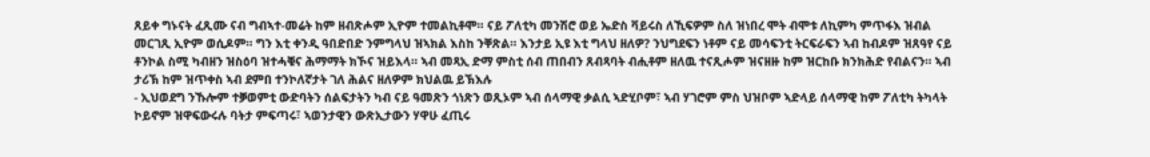ጸይቀ ግኑናት ፈጺሙ ናብ ግብኣተ-መሬት ከም ዘብጽሖም ኢዮም ተመልኪቶሞ። ናይ ፖለቲካ መንሽሮ ወይ ኤድስ ቫይሩስ ለኺፍዎም ስለ ዝነበረ ሞት ብሞቱ ለኪምካ ምጥፋእ ዝብል መርገጺ ኢዮም ወሲዶም። ግን እቲ ቀንዲ ዓበድበድ ንምግላህ ዝኣክል እስከ ንቐጽል። እንታይ ኢዩ እቲ ግላህ ዘለዎ? ንህግደፍን ነቶም ናይ መሳፍንቲ ትርፍራፍን ኣብ ከብዶም ዝጸዓየ ናይ ቶንኮል ስሚ ካብዘን ዝስዕባ ዝተሓቑና ሕማማት ክኾና ዝይእላ። ኣብ መጻኢ ድማ ምስቲ ሰብ ጠበብን ጸብጻባት ብሒቶም ዘለዉ ተናጺሖም ዝናዘዙ ከም ዝርከቡ ክንክሕድ የብልናን። ኣብ ታሪኽ ከም ዝጥቀስ ኣብ ደምበ ተንኮለኛታት ገለ ሕልና ዘለዎም ክህልዉ ይኽእሉ
- ኢህወደግ ንኹሎም ተቓወምቲ ውድባትን ሰልፍታትን ካብ ናይ ዓመጽን ጎነጽን ወጺኦም ኣብ ሰላማዊ ቃልሲ ኣድሂቦም፣ ኣብ ሃገሮም ምስ ህዝቦም ኣድላይ ሰላማዊ ከም ፖለቲካ ትካላት ኮይኖም ዝዋፍውሩሉ ባትታ ምፍጣሩ፣ ኣወንታዊን ውጽኢታውን ሃዋሁ ፈጢሩ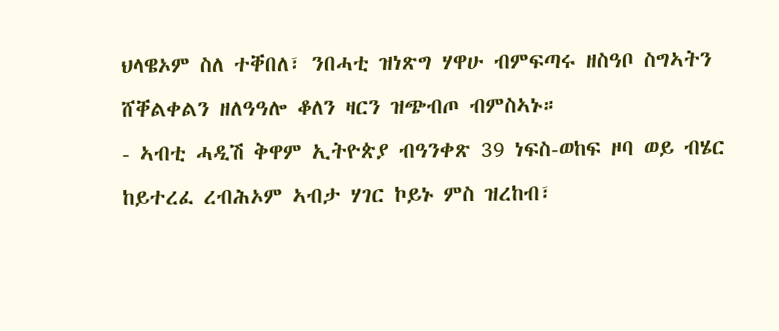ህላዌኦም ስለ ተቐበለ፣ ንበሓቲ ዝነጽግ ሃዋሁ ብምፍጣሩ ዘስዓቦ ስግኣትን ሸቐልቀልን ዘለዓዓሎ ቆለን ዛርን ዝጭብጦ ብምስኣኑ።
- ኣብቲ ሓዲሽ ቅዋም ኢትዮጵያ ብዓንቀጽ 39 ነፍስ-ወከፍ ዞባ ወይ ብሄር ከይተረፈ ረብሕኦም ኣብታ ሃገር ኮይኑ ምስ ዝረከብ፣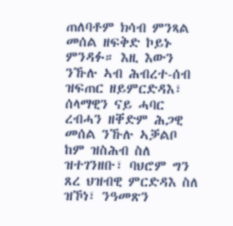ጠለባቶም ክሳብ ምንጻል መሰል ዘፍቅድ ኮይኑ ምንዳፉ። እዚ እውን ንኹሉ ኣብ ሕብረተ-ሰብ ዝፍጠር ዘይምርድዳእ፣ ሰላማዊን ናይ ሓባር ረብሓን ዘቐድም ሕጋዊ መሰል ንኹሉ ኣቓልቦ ከም ዝስሕብ ስለ ዝተገንዘቡ፣ ባህሮም ግን ጸረ ህዝብዊ ምርድዳእ ስለ ዝኾነ፣ ንዓመጽን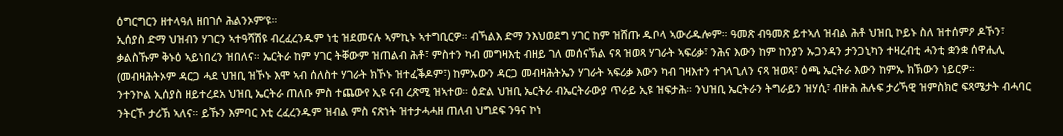ዕግርግርን ዘተላዓለ ዘበገሶ ሕልንኦም’ዩ።
ኢሰያስ ድማ ህዝብን ሃገርን ኣተዓሻሽዩ ብረፈረንዱም ነቲ ዝደመናሉ ኣምኪኑ ኣተግቢርዎ። ብኻልእ ድማ ንእህወደግ ሃገር ከም ዝሸጡ ዱቦላ ኣውሪዱሎም። ዓመጽ ብዓመጽ ይተኣለ ዝብል ሕቶ ህዝቢ ኮይኑ ስለ ዝተሰምዖ ዶኾን፣ ቃልስኹም ቅኑዕ ኣይነበረን ዝበለና። ኤርትራ ከም ሃገር ትቐውም ዝጠልብ ሕቶ፣ ምስተን ካብ መግዛእቲ ብዘይ ገለ መሰናኽል ናጻ ዝወጻ ሃገራት ኣፍሪቃ፣ ንሕና እውን ከም ከንያን ኡጋንዳን ታንጋኒካን ተዛረብቲ ሓንቲ ቋንቋ ሰዋሒሊ (መብዛሕትኦም ዳርጋ ሓደ ህዝቢ ዝኾኑ እሞ ኣብ ሰለስተ ሃገራት ክኾኑ ዝተፈቕዶም፣) ከምኡውን ዳርጋ መብዛሕትኤን ሃገራት ኣፍሪቃ እውን ካብ ገዛእተን ተገላጊለን ናጻ ዝወጻ፣ ዕጫ ኤርትራ እውን ከምኡ ክኽውን ነይርዎ።
ንተንኮል ኢሰያስ ዘይተረደአ ህዝቢ ኤርትራ ጠለቡ ምስ ተጨውየ ኢዩ ናብ ረጽሚ ዝኣተወ። ዕድል ህዝቢ ኤርትራ ብኤርትራውያ ጥራይ ኢዩ ዝፍታሕ። ንህዝቢ ኤርትራን ትግራይን ዝሃሲ፣ ብዙሕ ሕሉፍ ታሪኻዊ ዝምስክሮ ፍጻሜታት ብሓባር ንትርኾ ታሪኽ ኣለና። ይኹን እምባር እቲ ረፈረንዱም ዝብል ምስ ናጽነት ዝተታሓሓዘ ጠለብ ህግደፍ ንዓና ኮነ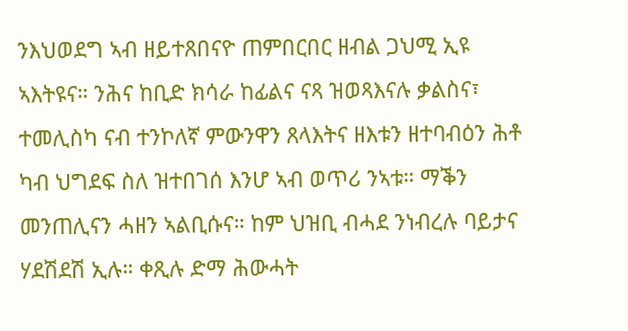ንእህወደግ ኣብ ዘይተጸበናዮ ጠምበርበር ዘብል ጋህሚ ኢዩ ኣእትዩና። ንሕና ከቢድ ክሳራ ከፊልና ናጻ ዝወጻእናሉ ቃልስና፣ ተመሊስካ ናብ ተንኮለኛ ምውንዋን ጸላእትና ዘእቱን ዘተባብዕን ሕቶ ካብ ህግደፍ ስለ ዝተበገሰ እንሆ ኣብ ወጥሪ ንኣቱ። ማቕን መንጠሊናን ሓዘን ኣልቢሱና። ከም ህዝቢ ብሓደ ንነብረሉ ባይታና ሃደሽደሽ ኢሉ። ቀጺሉ ድማ ሕውሓት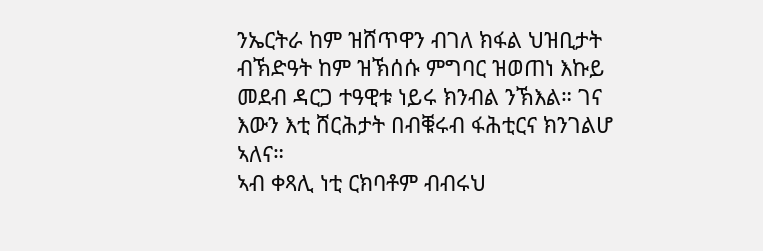ንኤርትራ ከም ዝሸጥዋን ብገለ ክፋል ህዝቢታት ብኽድዓት ከም ዝኽሰሱ ምግባር ዝወጠነ እኩይ መደብ ዳርጋ ተዓዊቱ ነይሩ ክንብል ንኽእል። ገና እውን እቲ ሸርሕታት በብቑሩብ ፋሕቲርና ክንገልሆ ኣለና።
ኣብ ቀጻሊ ነቲ ርክባቶም ብብሩህ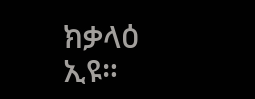ክቃላዕ ኢዩ።